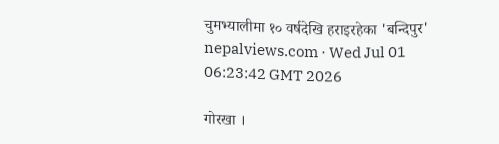चुमभ्यालीमा १० वर्षदेखि हराइरहेका 'बन्दिपुर'
nepalviews.com · Wed Jul 01 06:23:42 GMT 2026

गोरखा ।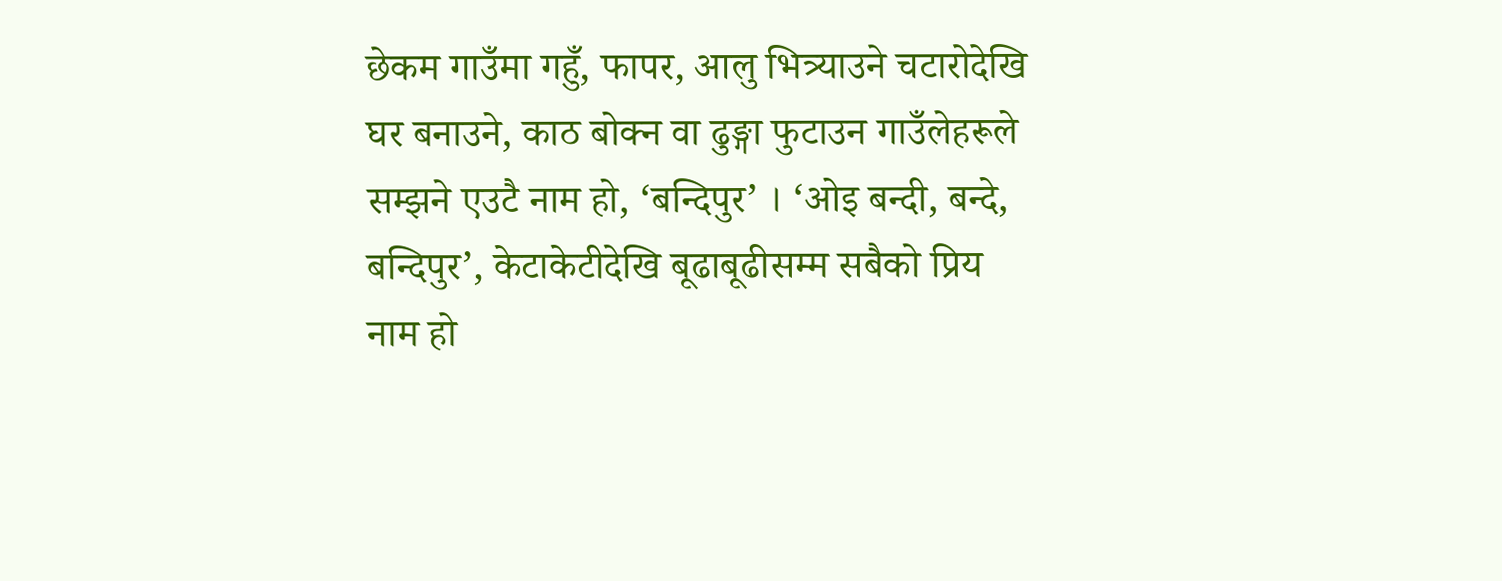छेकम गाउँमा गहुँ, फापर, आलु भित्र्याउने चटारोदेखि घर बनाउने, काठ बोक्न वा ढुङ्गा फुटाउन गाउँलेहरूले सम्झने एउटै नाम हो, ‘बन्दिपुर’ । ‘ओइ बन्दी, बन्दे, बन्दिपुर’, केटाकेटीदेखि बूढाबूढीसम्म सबैको प्रिय नाम हो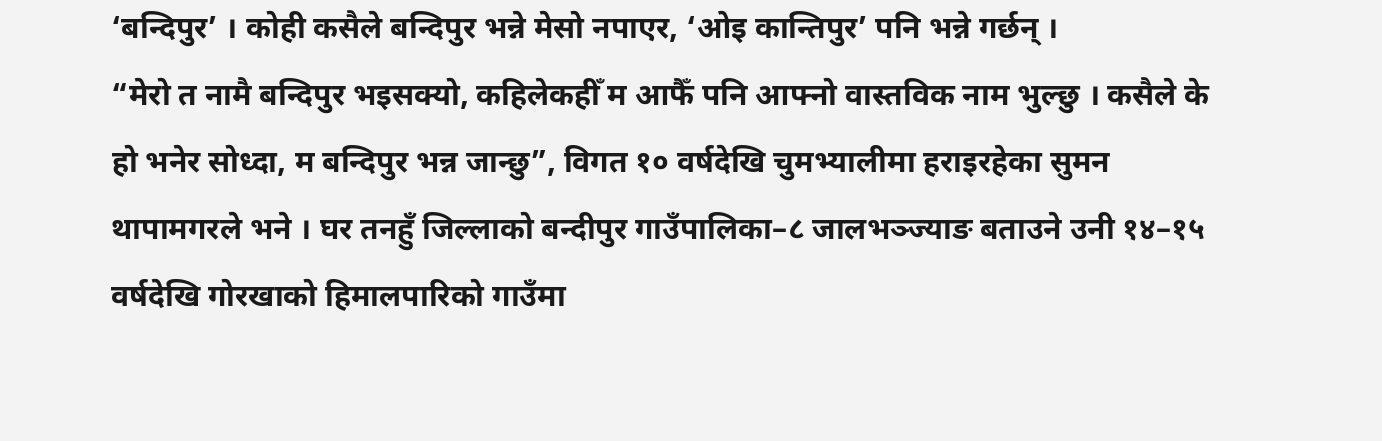‘बन्दिपुर’ । कोही कसैले बन्दिपुर भन्ने मेसो नपाएर, ‘ओइ कान्तिपुर’ पनि भन्ने गर्छन् ।
“मेरो त नामै बन्दिपुर भइसक्यो, कहिलेकहीँ म आफैँ पनि आफ्नो वास्तविक नाम भुल्छु । कसैले के हो भनेर सोध्दा, म बन्दिपुर भन्न जान्छु”, विगत १० वर्षदेखि चुमभ्यालीमा हराइरहेका सुमन थापामगरले भने । घर तनहुँ जिल्लाको बन्दीपुर गाउँपालिका–८ जालभञ्ज्याङ बताउने उनी १४–१५ वर्षदेखि गोरखाको हिमालपारिको गाउँमा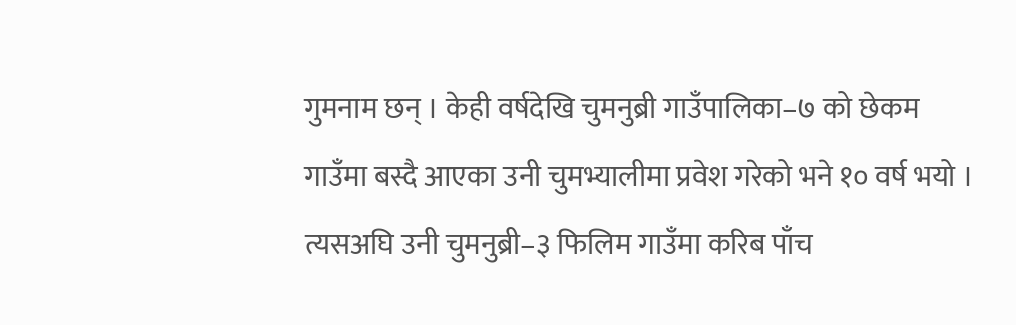गुमनाम छन् । केही वर्षदेखि चुमनुब्री गाउँपालिका–७ को छेकम गाउँमा बस्दै आएका उनी चुमभ्यालीमा प्रवेश गरेको भने १० वर्ष भयो । त्यसअघि उनी चुमनुब्री–३ फिलिम गाउँमा करिब पाँच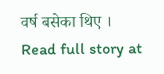वर्ष बसेका थिए ।
Read full story at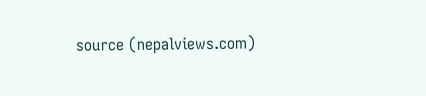source (nepalviews.com)